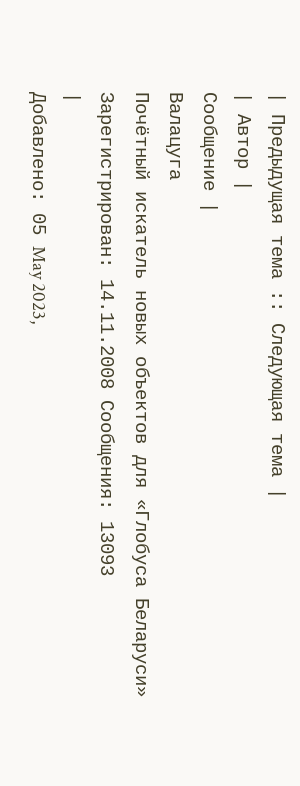| Предыдущая тема :: Следующая тема |
| Автор |
Сообщение |
Валацуга
Почётный искатель новых объектов для «Глобуса Беларуси»
Зарегистрирован: 14.11.2008 Сообщения: 13093
|
Добавлено: 05 May 2023,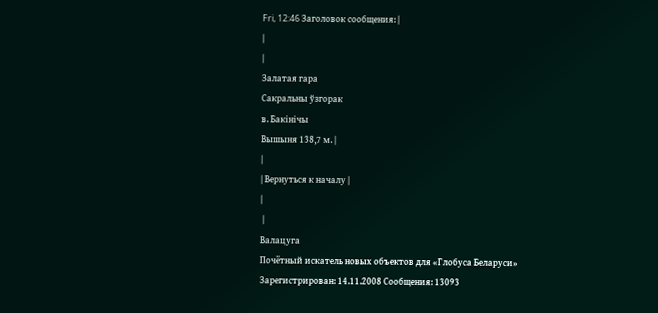Fri, 12:46 Заголовок сообщения: |
|
|
Залатая гара
Сакральны ўзгорак
в. Бакінічы
Вышыня 138,7 м. |
|
| Вернуться к началу |
|
 |
Валацуга
Почётный искатель новых объектов для «Глобуса Беларуси»
Зарегистрирован: 14.11.2008 Сообщения: 13093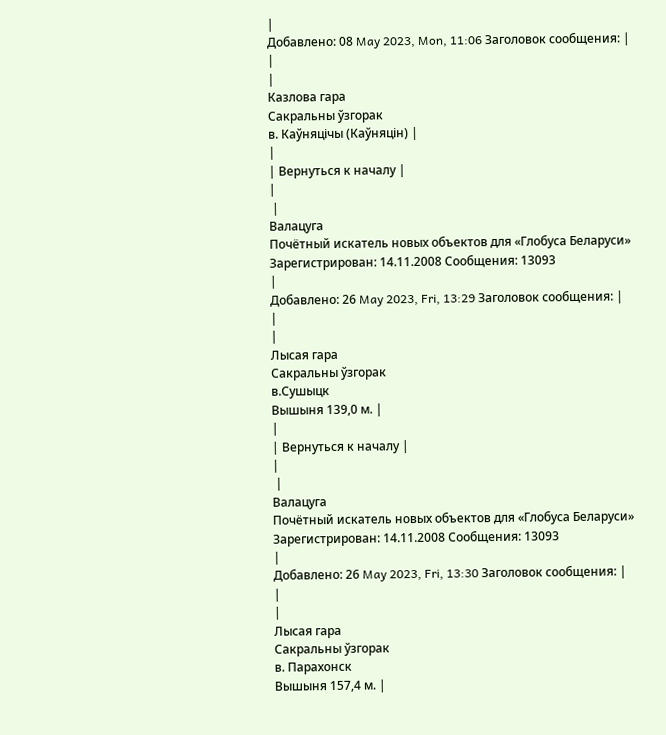|
Добавлено: 08 May 2023, Mon, 11:06 Заголовок сообщения: |
|
|
Казлова гара
Сакральны ўзгорак
в. Каўняцічы (Каўняцін) |
|
| Вернуться к началу |
|
 |
Валацуга
Почётный искатель новых объектов для «Глобуса Беларуси»
Зарегистрирован: 14.11.2008 Сообщения: 13093
|
Добавлено: 26 May 2023, Fri, 13:29 Заголовок сообщения: |
|
|
Лысая гара
Сакральны ўзгорак
в.Сушыцк
Вышыня 139,0 м. |
|
| Вернуться к началу |
|
 |
Валацуга
Почётный искатель новых объектов для «Глобуса Беларуси»
Зарегистрирован: 14.11.2008 Сообщения: 13093
|
Добавлено: 26 May 2023, Fri, 13:30 Заголовок сообщения: |
|
|
Лысая гара
Сакральны ўзгорак
в. Парахонск
Вышыня 157,4 м. |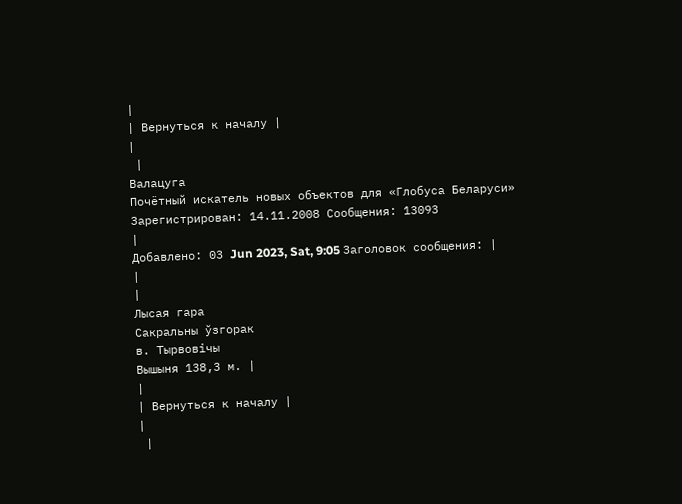|
| Вернуться к началу |
|
 |
Валацуга
Почётный искатель новых объектов для «Глобуса Беларуси»
Зарегистрирован: 14.11.2008 Сообщения: 13093
|
Добавлено: 03 Jun 2023, Sat, 9:05 Заголовок сообщения: |
|
|
Лысая гара
Сакральны ўзгорак
в. Тырвовічы
Вышыня 138,3 м. |
|
| Вернуться к началу |
|
 |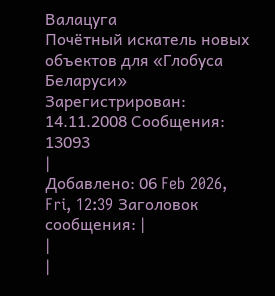Валацуга
Почётный искатель новых объектов для «Глобуса Беларуси»
Зарегистрирован: 14.11.2008 Сообщения: 13093
|
Добавлено: 06 Feb 2026, Fri, 12:39 Заголовок сообщения: |
|
|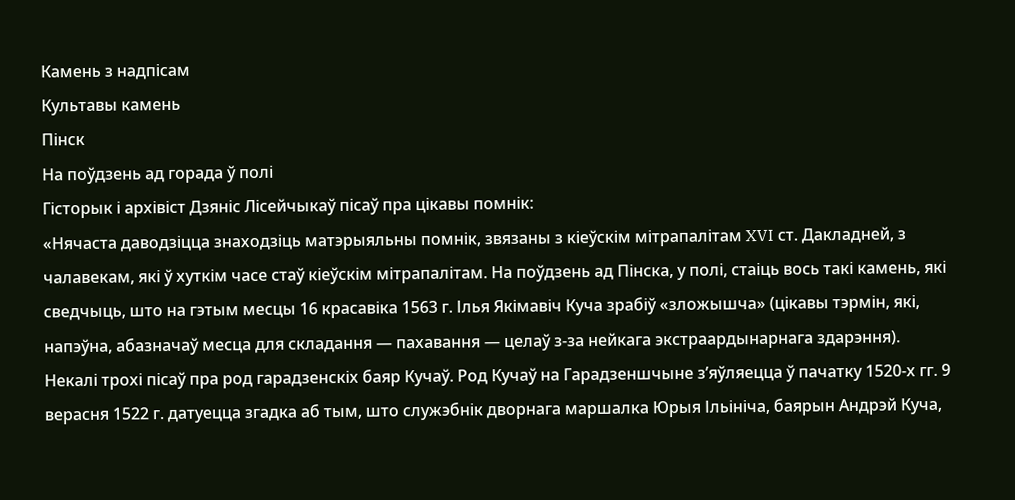Камень з надпісам
Культавы камень
Пінск
На поўдзень ад горада ў полі
Гісторык і архівіст Дзяніс Лісейчыкаў пісаў пра цікавы помнік:
«Нячаста даводзіцца знаходзіць матэрыяльны помнік, звязаны з кіеўскім мітрапалітам XVI ст. Дакладней, з чалавекам, які ў хуткім часе стаў кіеўскім мітрапалітам. На поўдзень ад Пінска, у полі, стаіць вось такі камень, які сведчыць, што на гэтым месцы 16 красавіка 1563 г. Ілья Якімавіч Куча зрабіў «зложышча» (цікавы тэрмін, які, напэўна, абазначаў месца для складання — пахавання — целаў з-за нейкага экстраардынарнага здарэння).
Некалі трохі пісаў пра род гарадзенскіх баяр Кучаў. Род Кучаў на Гарадзеншчыне з’яўляецца ў пачатку 1520-х гг. 9 верасня 1522 г. датуецца згадка аб тым, што служэбнік дворнага маршалка Юрыя Ільініча, баярын Андрэй Куча,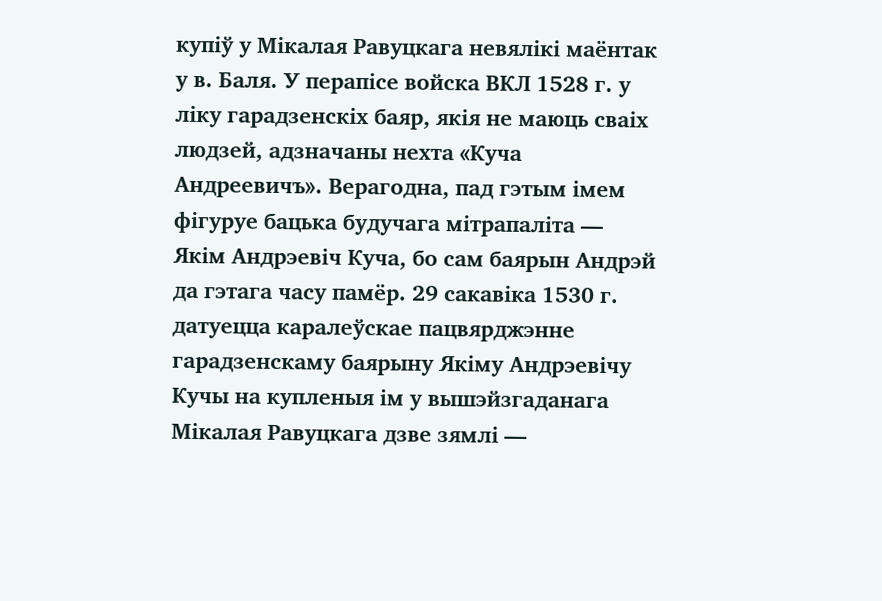купіў у Мікалая Равуцкага невялікі маёнтак у в. Баля. У перапісе войска ВКЛ 1528 г. у ліку гарадзенскіх баяр, якія не маюць сваіх людзей, адзначаны нехта «Куча Андреевичъ». Верагодна, пад гэтым імем фігуруе бацька будучага мітрапаліта — Якім Андрэевіч Куча, бо сам баярын Андрэй да гэтага часу памёр. 29 сакавіка 1530 г. датуецца каралеўскае пацвярджэнне гарадзенскаму баярыну Якіму Андрэевічу Кучы на купленыя ім у вышэйзгаданага Мікалая Равуцкага дзве зямлі —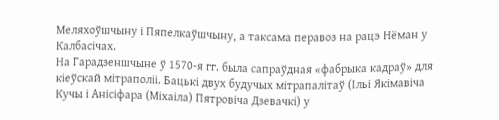Меляхоўшчыну і Пяпелкаўшчыну, а таксама перавоз на рацэ Нёман у Калбасічах.
На Гарадзеншчыне ў 1570-я гг. была сапраўдная «фабрыка кадраў» для кіеўскай мітраполіі. Бацькі двух будучых мітрапалітаў (Ільі Якімавіча Кучы і Анісіфара (Міхаіла) Пятровіча Дзевачкі) у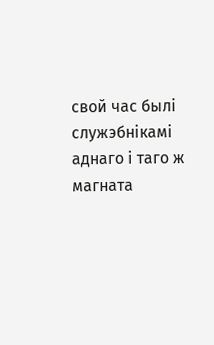свой час былі служэбнікамі аднаго і таго ж магната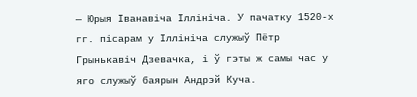— Юрыя Іванавіча Іллініча. У пачатку 1520-х гг. пісарам у Іллініча служыў Пётр Грынькавіч Дзевачка, і ў гэты ж самы час у яго служыў баярын Андрэй Куча.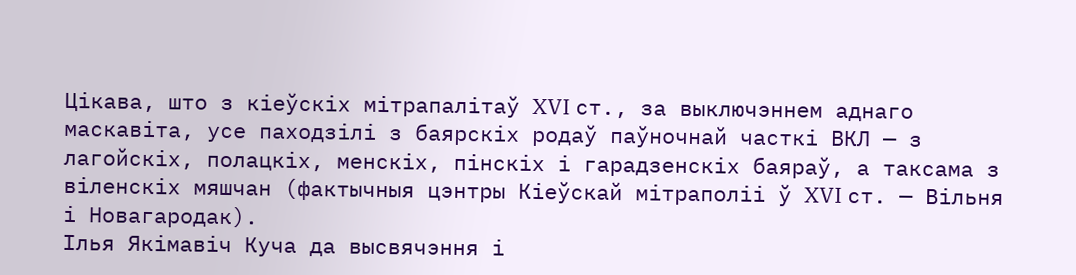Цікава, што з кіеўскіх мітрапалітаў XVI ст., за выключэннем аднаго маскавіта, усе паходзілі з баярскіх родаў паўночнай часткі ВКЛ — з лагойскіх, полацкіх, менскіх, пінскіх і гарадзенскіх баяраў, а таксама з віленскіх мяшчан (фактычныя цэнтры Кіеўскай мітраполіі ў XVI ст. — Вільня і Новагародак).
Ілья Якімавіч Куча да высвячэння і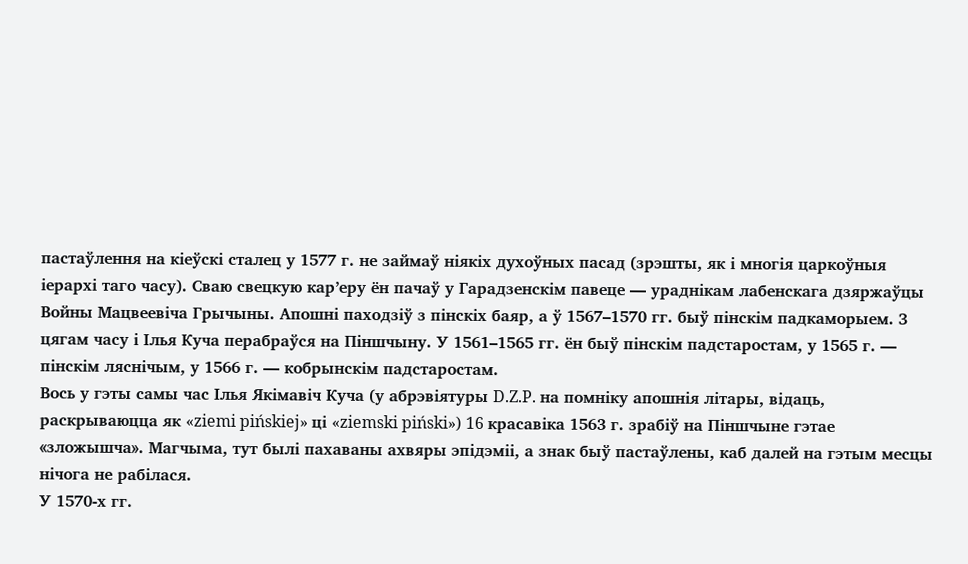пастаўлення на кіеўскі сталец у 1577 г. не займаў ніякіх духоўных пасад (зрэшты, як і многія царкоўныя іерархі таго часу). Сваю свецкую кар’еру ён пачаў у Гарадзенскім павеце — ураднікам лабенскага дзяржаўцы Войны Мацвеевіча Грычыны. Апошні паходзіў з пінскіх баяр, а ў 1567–1570 гг. быў пінскім падкаморыем. З цягам часу і Ілья Куча перабраўся на Піншчыну. У 1561–1565 гг. ён быў пінскім падстаростам, у 1565 г. — пінскім ляснічым, у 1566 г. — кобрынскім падстаростам.
Вось у гэты самы час Ілья Якімавіч Куча (у абрэвіятуры D.Z.P. на помніку апошнія літары, відаць, раскрываюцца як «ziemi pińskiej» ці «ziemski piński») 16 красавіка 1563 г. зрабіў на Піншчыне гэтае «зложышча». Магчыма, тут былі пахаваны ахвяры эпідэміі, а знак быў пастаўлены, каб далей на гэтым месцы нічога не рабілася.
У 1570-х гг.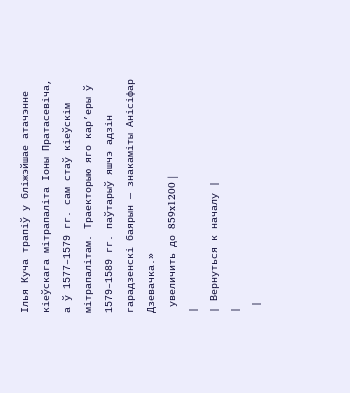Ілья Куча трапіў у бліжэйшае атачэнне кіеўскага мітрапаліта Іоны Пратасевіча, а ў 1577–1579 гг. сам стаў кіеўскім мітрапалітам. Траекторыю яго кар’еры ў 1579–1589 гг. паўтарыў яшчэ адзін гарадзенскі баярын — знакаміты Анісіфар Дзевачка.»
 увеличить до 859x1200 |
|
| Вернуться к началу |
|
 |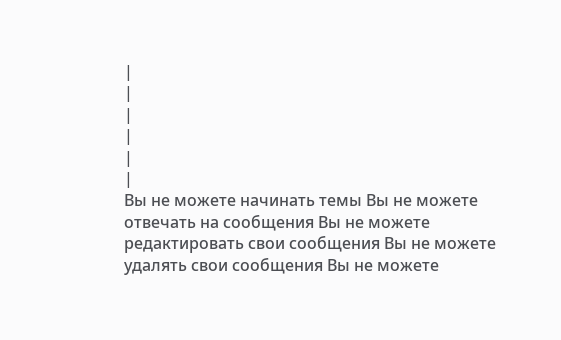|
|
|
|
|
|
Вы не можете начинать темы Вы не можете отвечать на сообщения Вы не можете редактировать свои сообщения Вы не можете удалять свои сообщения Вы не можете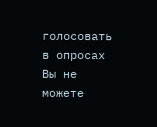голосовать в опросах Вы не можете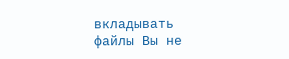вкладывать файлы Вы не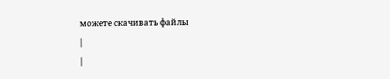можете скачивать файлы
|
|